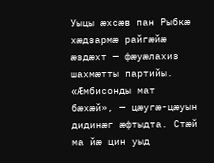Уыцы æхсæв пан Рыбкæ хæдзармæ райгæйæ æздæхт — фæуæлахиз шахмæтты партийы. «Æмбисонды мат бæхæй», — цæугæ-цæуын дидинæг æфтыдта. Стæй ма йæ цин уыд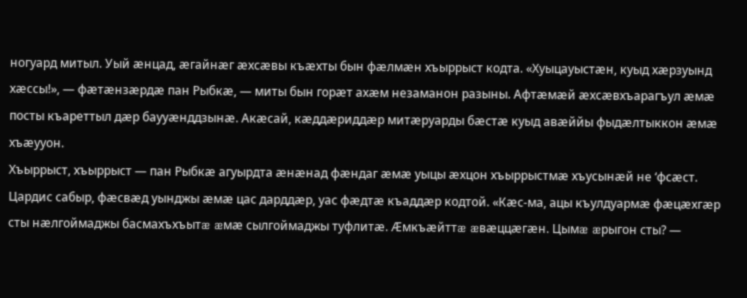ногуард митыл. Уый æнцад, æгайнæг æхсæвы къæхты бын фæлмæн хъыррыст кодта. «Хуыцауыстæн, куыд хæрзуынд хæссы!», — фæтæнзæрдæ пан Рыбкæ, — миты бын горæт ахæм незаманон разыны. Афтæмæй æхсæвхъарагъул æмæ посты къареттыл дæр баууæнддзынæ. Акæсай, кæддæриддæр митæруарды бæстæ куыд авæййы фыдæлтыккон æмæ хъæууон.
Хъыррыст, хъыррыст — пан Рыбкæ агуырдта æнæнад фæндаг æмæ уыцы æхцон хъыррыстмæ хъусынæй не ‘фсæст. Цардис сабыр, фæсвæд уынджы æмæ цас дарддæр, уас фæдтæ къаддæр кодтой. «Кæс-ма, ацы къулдуармæ фæцæхгæр сты нæлгоймаджы басмахъхъытæ æмæ сылгоймаджы туфлитæ. Æмкъæйттæ æвæццæгæн. Цымæ æрыгон сты? —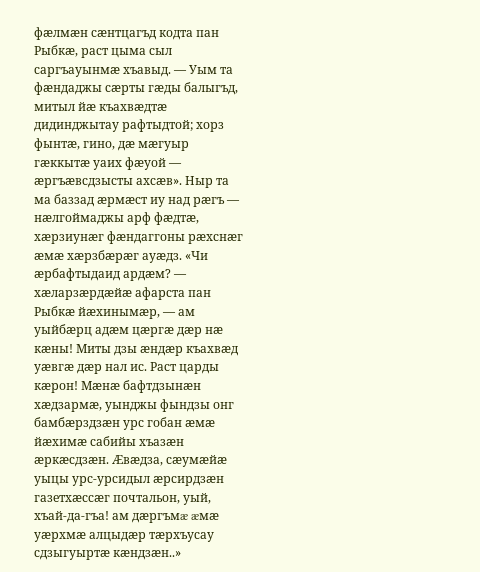фæлмæн сæнтцагъд кодта пан Рыбкæ, раст цыма сыл саргъауынмæ хъавыд. — Уым та фæндаджы сæрты гæды балыгъд, митыл йæ къахвæдтæ дидинджытау рафтыдтой; хорз фынтæ, гино, дæ мæгуыр гæккытæ уаих фæуой — æргъæвсдзысты ахсæв». Ныр та ма баззад æрмæст иу над рæгъ — нæлгоймаджы арф фæдтæ, хæрзиунæг фæндаггоны рæхснæг æмæ хæрзбæрæг ауæдз. «Чи æрбафтыдаид ардæм? — хæларзæрдæйæ афарста пан Рыбкæ йæхинымæр, — ам уыйбæрц адæм цæргæ дæр нæ кæны! Миты дзы æндæр къахвæд уæвгæ дæр нал ис. Раст царды кæрон! Мæнæ бафтдзынæн хæдзармæ, уынджы фындзы онг бамбæрздзæн урс гобан æмæ йæхимæ сабийы хъазæн æркæсдзæн. Æвæдза, сæумæйæ уыцы урс-урсидыл æрсирдзæн газетхæссæг почтальон, уый, хъай-да-гъа! ам дæргъмæ æмæ уæрхмæ алцыдæр тæрхъусау сдзыгуыртæ кæндзæн..»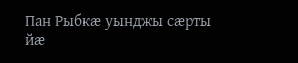Пан Рыбкæ уынджы сæрты йæ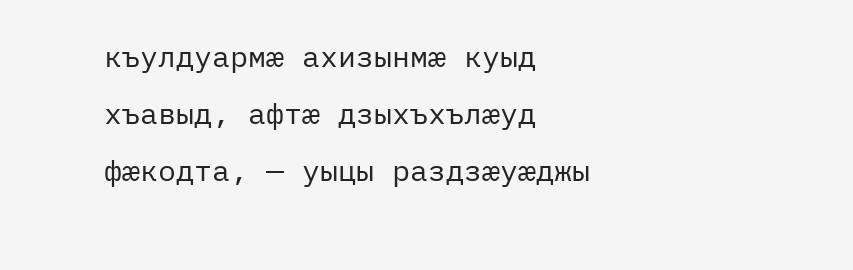къулдуармæ ахизынмæ куыд хъавыд, афтæ дзыхъхълæуд фæкодта, — уыцы раздзæуæджы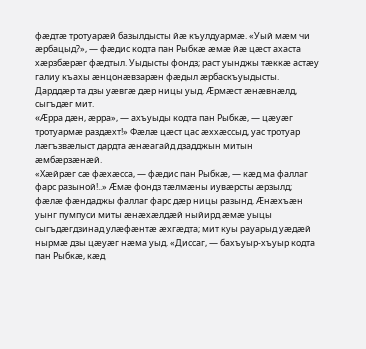фæдтæ тротуарæй базылдысты йæ къулдуармæ. «Уый мæм чи æрбацыд?», — фæдис кодта пан Рыбкæ æмæ йæ цæст ахаста хæрзбæрæг фæдтыл. Уыдысты фондз; раст уынджы тæккæ астæу галиу къахы æнцонæвзарæн фæдыл æрбаскъуыдысты. Дарддæр та дзы уæвгæ дæр ницы уыд. Æрмæст æнæвнæлд, сыгъдæг мит.
«Æрра дæн, æрра», — ахъуыды кодта пан Рыбкæ, — цæуæг тротуармæ раздæхт!» Фæлæ цæст цас æххæссыд, уас тротуар лæгъзвæлыст дардта æнæагайд дзадджын митын æмбæрзæнæй.
«Хæйрæг сæ фæхæсса, — фæдис пан Рыбкæ, — кæд ма фаллаг фарс разыной!..» Æмæ фондз тæлмæны иувæрсты æрзылд; фæлæ фæндаджы фаллаг фарс дæр ницы разынд. Æнæхъæн уынг пумпуси миты æнæхæлдæй ныйирд æмæ уыцы сыгъдæгдзинад улæфæнтæ æхгæдта; мит куы рауарыд уæдæй нырмæ дзы цæуæг нæма уыд. «Диссаг, — бахъуыр-хъуыр кодта пан Рыбкæ, кæд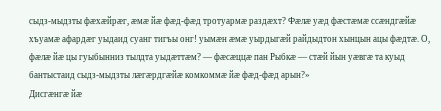сыдз-мыдзты фæхæйрæг, æмæ йæ фæд-фæд тротуармæ раздæхт? Фæлæ уæд фæстæмæ ссæндгæйæ хъуамæ афардæг уыдаид суанг тигъы онг! уымæн æмæ уырдыгæй райдыдтон хынцын ацы фæдтæ. О, фæлæ йæ цы гуыбынниз тылдта уыдæттæм? — фæсæццæ пан Рыбкæ — стæй йын уæвгæ та куыд бантыстаид сыдз-мыдзты лæгæрдгæйæ комкоммæ йæ фæд-фæд арын?»
Дисгæнгæ йæ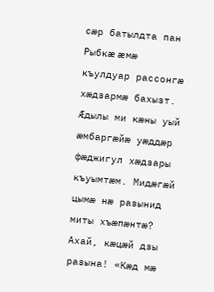сæр батылдта пан Рыбкæ æмæ къулдуар рассонгæ хæдзармæ бахызт. Æдылы ми кæны уый æмбаргæйæ уæддæр фæджигул хæдзары къуымтæм. Мидæгæй цымæ нæ разынид миты хъæпæнтæ? Ахай, кæцæй дзы разына! «Кæд мæ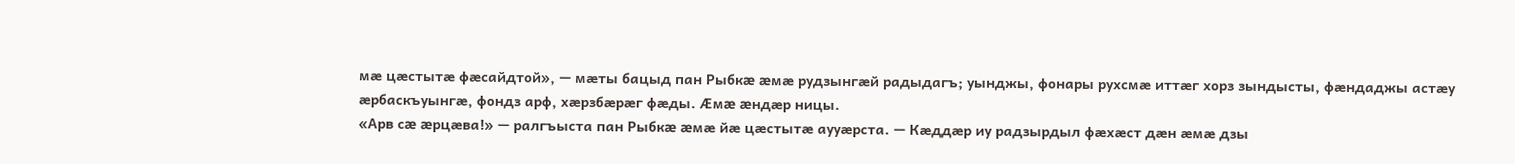мæ цæстытæ фæсайдтой», — мæты бацыд пан Рыбкæ æмæ рудзынгæй радыдагъ; уынджы, фонары рухсмæ иттæг хорз зындысты, фæндаджы астæу æрбаскъуынгæ, фондз арф, хæрзбæрæг фæды. Æмæ æндæр ницы.
«Арв сæ æрцæва!» — ралгъыста пан Рыбкæ æмæ йæ цæстытæ аууæрста. — Кæддæр иу радзырдыл фæхæст дæн æмæ дзы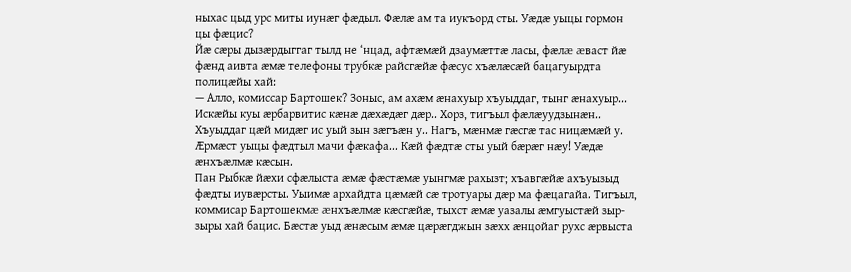ныхас цыд урс миты иунæг фæдыл. Фæлæ ам та иукъорд сты. Уæдæ уыцы гормон цы фæцис?
Йæ сæры дызæрдыггаг тылд не ‘нцад, афтæмæй дзаумæттæ ласы, фæлæ æваст йæ фæнд аивта æмæ телефоны трубкæ райсгæйæ фæсус хъæлæсæй бацагуырдта полицæйы хай:
— Алло, комиссар Бартошек? Зоныс, ам ахæм æнахуыр хъуыддаг, тынг æнахуыр... Искæйы куы æрбарвитис кæнæ дæхæдæг дæр.. Хорз, тигъыл фæлæуудзынæн.. Хъуыддаг цæй мидæг ис уый зын зæгъæн у.. Нагъ, мæнмæ гæсгæ тас ницæмæй у. Æрмæст уыцы фæдтыл мачи фæкафа... Кæй фæдтæ сты уый бæрæг нæу! Уæдæ æнхъæлмæ кæсын.
Пан Рыбкæ йæхи сфæлыста æмæ фæстæмæ уынгмæ рахызт; хъавгæйæ ахъуызыд фæдты иувæрсты. Уыимæ архайдта цæмæй сæ тротуары дæр ма фæцагайа. Тигъыл, коммисар Бартошекмæ æнхъæлмæ кæсгæйæ, тыхст æмæ уазалы æмгуыстæй зыр-зыры хай бацис. Бæстæ уыд æнæсым æмæ цæрæгджын зæхх æнцойаг рухс æрвыста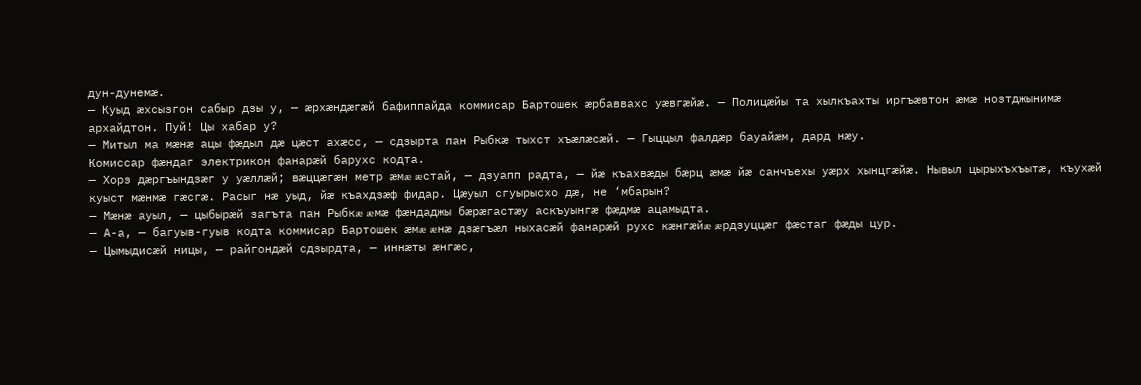дун-дунемæ.
— Куыд æхсызгон сабыр дзы у, — æрхæндæгæй бафиппайда коммисар Бартошек æрбаввахс уæвгæйæ. — Полицæйы та хылкъахты иргъæвтон æмæ нозтджынимæ архайдтон. Пуй! Цы хабар у?
— Митыл ма мæнæ ацы фæдыл дæ цæст ахæсс, — сдзырта пан Рыбкæ тыхст хъæлæсæй. — Гыццыл фалдæр бауайæм, дард нæу.
Комиссар фæндаг электрикон фанарæй барухс кодта.
— Хорз дæргъындзæг у уæллæй; вæццæгæн метр æмæ æстай, — дзуапп радта, — йæ къахвæды бæрц æмæ йæ санчъехы уæрх хынцгæйæ. Нывыл цырыхъхъытæ, къухæй куыст мæнмæ гæсгæ. Расыг нæ уыд, йæ къахдзæф фидар. Цæуыл сгуырысхо дæ, не ‘мбарын?
— Мæнæ ауыл, — цыбырæй загъта пан Рыбкæ æмæ фæндаджы бæрæгастæу аскъуынгæ фæдмæ ацамыдта.
— А-а, — багуыв-гуыв кодта коммисар Бартошек æмæ æнæ дзæгъæл ныхасæй фанарæй рухс кæнгæйæ æрдзуццæг фæстаг фæды цур.
— Цымыдисæй ницы, — райгондæй сдзырдта, — иннæты æнгæс,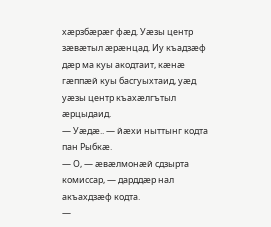хæрзбæрæг фæд. Уæзы центр зæвæтыл æрæнцад. Иу къадзæф дæр ма куы акодтаит, кæнæ гæппæй куы басгуыхтаид, уæд уæзы центр къахæлгътыл æрцыдаид.
— Уæдæ.. — йæхи ныттынг кодта пан Рыбкæ.
— О, — æвæлмонæй сдзырта комиссар, — дарддæр нал акъахдзæф кодта.
—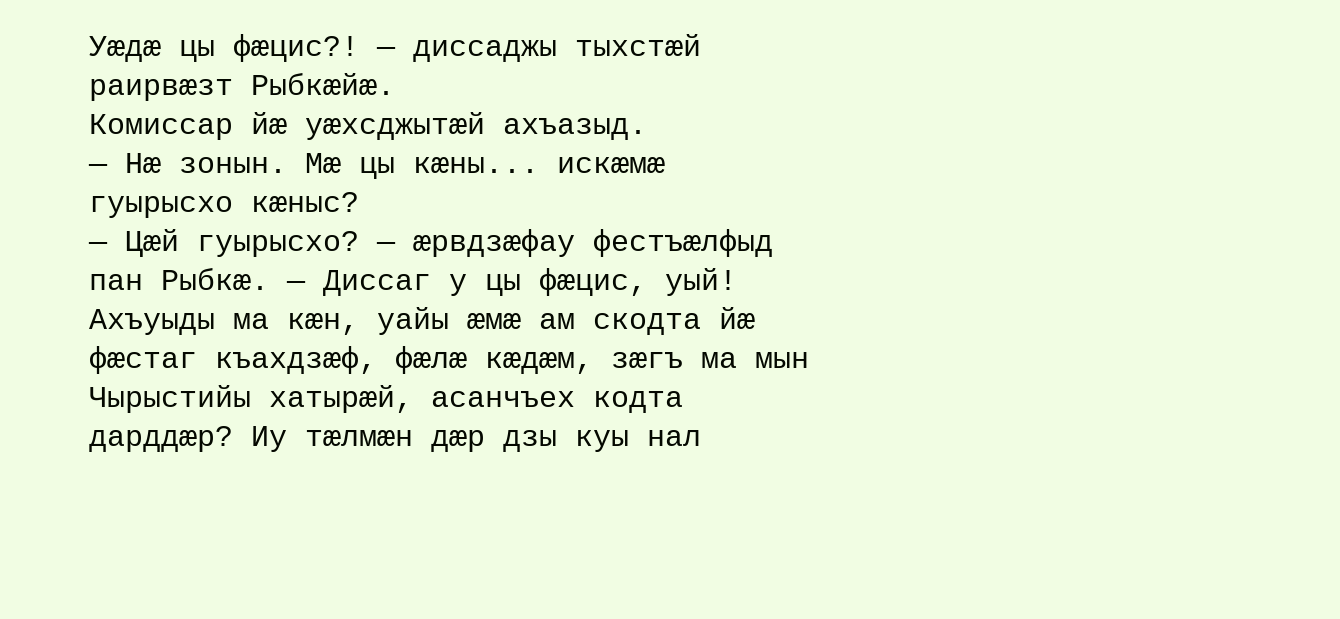Уæдæ цы фæцис?! — диссаджы тыхстæй раирвæзт Рыбкæйæ.
Комиссар йæ уæхсджытæй ахъазыд.
— Нæ зонын. Мæ цы кæны... искæмæ гуырысхо кæныс?
— Цæй гуырысхо? — æрвдзæфау фестъæлфыд пан Рыбкæ. — Диссаг у цы фæцис, уый! Ахъуыды ма кæн, уайы æмæ ам скодта йæ фæстаг къахдзæф, фæлæ кæдæм, зæгъ ма мын Чырыстийы хатырæй, асанчъех кодта дарддæр? Иу тæлмæн дæр дзы куы нал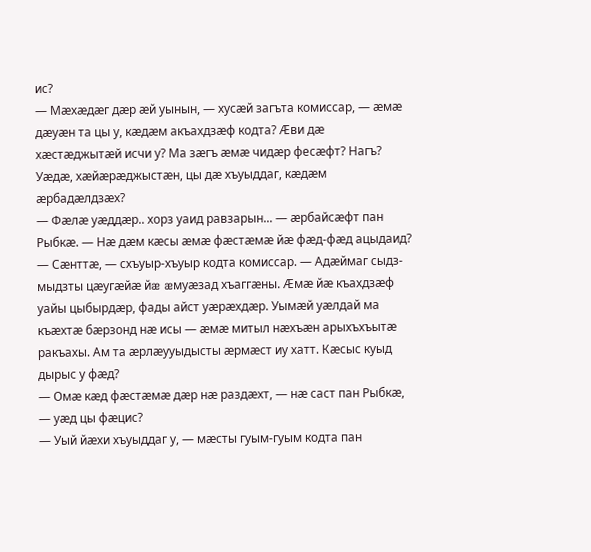ис?
— Мæхæдæг дæр æй уынын, — хусæй загъта комиссар, — æмæ дæуæн та цы у, кæдæм акъахдзæф кодта? Æви дæ хæстæджытæй исчи у? Ма зæгъ æмæ чидæр фесæфт? Нагъ? Уæдæ, хæйæрæджыстæн, цы дæ хъуыддаг, кæдæм æрбадæлдзæх?
— Фæлæ уæддæр.. хорз уаид равзарын... — æрбайсæфт пан Рыбкæ. — Нæ дæм кæсы æмæ фæстæмæ йæ фæд-фæд ацыдаид?
— Сæнттæ, — схъуыр-хъуыр кодта комиссар. — Адæймаг сыдз-мыдзты цæугæйæ йæ æмуæзад хъаггæны. Æмæ йæ къахдзæф уайы цыбырдæр, фады айст уæрæхдæр. Уымæй уæлдай ма къæхтæ бæрзонд нæ исы — æмæ митыл нæхъæн арыхъхъытæ ракъахы. Ам та æрлæууыдысты æрмæст иу хатт. Кæсыс куыд дырыс у фæд?
— Омæ кæд фæстæмæ дæр нæ раздæхт, — нæ саст пан Рыбкæ, — уæд цы фæцис?
— Уый йæхи хъуыддаг у, — мæсты гуым-гуым кодта пан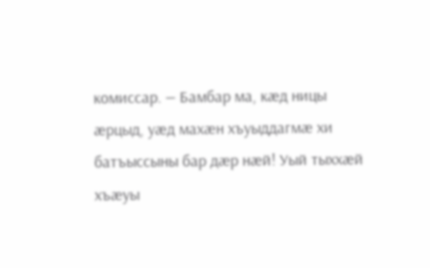комиссар. — Бамбар ма, кæд ницы æрцыд, уæд махæн хъуыддагмæ хи батъыссыны бар дæр нæй! Уый тыххæй хъæуы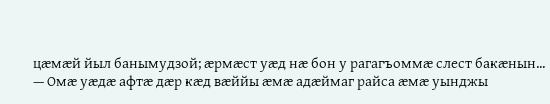цæмæй йыл банымудзой; æрмæст уæд нæ бон у рагагъоммæ слест бакæнын...
— Омæ уæдæ афтæ дæр кæд вæййы æмæ адæймаг райса æмæ уынджы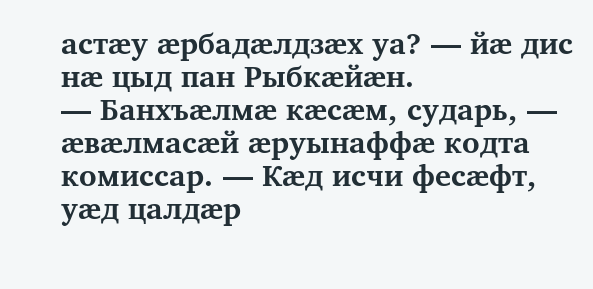астæу æрбадæлдзæх уа? — йæ дис нæ цыд пан Рыбкæйæн.
— Банхъæлмæ кæсæм, сударь, — æвæлмасæй æруынаффæ кодта комиссар. — Кæд исчи фесæфт, уæд цалдæр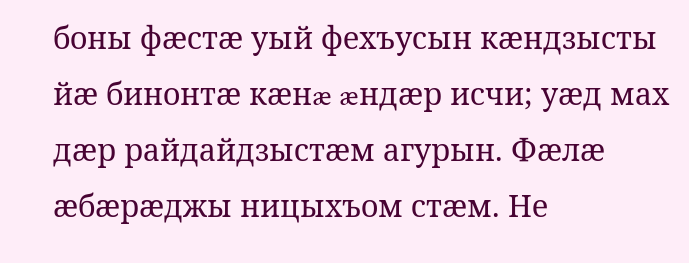боны фæстæ уый фехъусын кæндзысты йæ бинонтæ кæнæ æндæр исчи; уæд мах дæр райдайдзыстæм агурын. Фæлæ æбæрæджы ницыхъом стæм. Не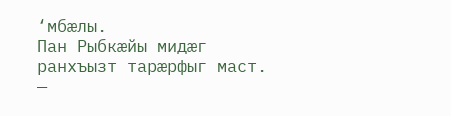‘мбæлы.
Пан Рыбкæйы мидæг ранхъызт тарæрфыг маст.
—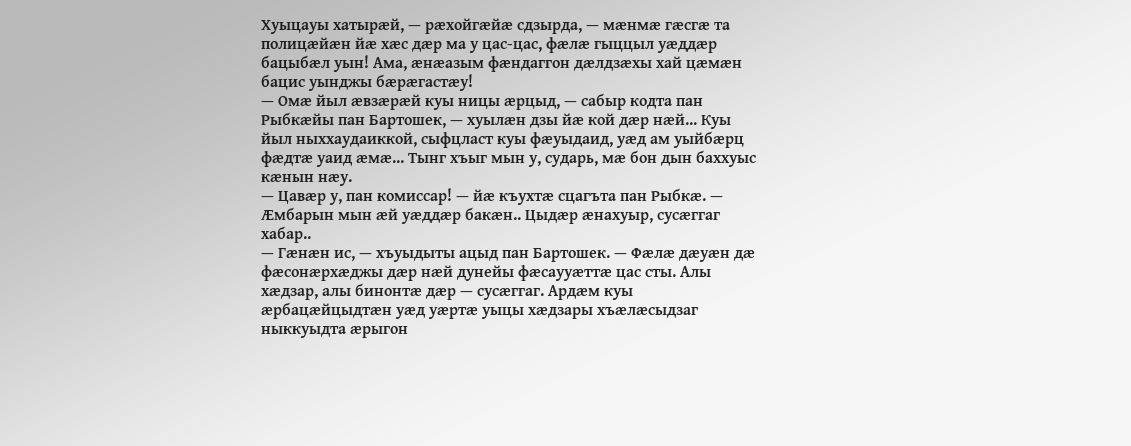Хуыцауы хатырæй, — рæхойгæйæ сдзырда, — мæнмæ гæсгæ та полицæйæн йæ хæс дæр ма у цас-цас, фæлæ гыццыл уæддæр бацыбæл уын! Ама, æнæазым фæндаггон дæлдзæхы хай цæмæн бацис уынджы бæрæгастæу!
— Омæ йыл æвзæрæй куы ницы æрцыд, — сабыр кодта пан Рыбкæйы пан Бартошек, — хуылæн дзы йæ кой дæр нæй... Куы йыл ныххаудаиккой, сыфцласт куы фæуыдаид, уæд ам уыйбæрц фæдтæ уаид æмæ... Тынг хъыг мын у, сударь, мæ бон дын баххуыс кæнын нæу.
— Цавæр у, пан комиссар! — йæ къухтæ сцагъта пан Рыбкæ. — Æмбарын мын æй уæддæр бакæн.. Цыдæр æнахуыр, сусæггаг хабар..
— Гæнæн ис, — хъуыдыты ацыд пан Бартошек. — Фæлæ дæуæн дæ фæсонæрхæджы дæр нæй дунейы фæсаууæттæ цас сты. Алы хæдзар, алы бинонтæ дæр — сусæггаг. Ардæм куы æрбацæйцыдтæн уæд уæртæ уыцы хæдзары хъæлæсыдзаг ныккуыдта æрыгон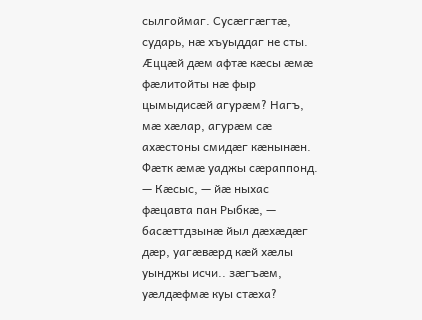сылгоймаг. Сусæггæгтæ, сударь, нæ хъуыддаг не сты. Æццæй дæм афтæ кæсы æмæ фæлитойты нæ фыр цымыдисæй агурæм? Нагъ, мæ хæлар, агурæм сæ ахæстоны смидæг кæнынæн. Фæтк æмæ уаджы сæраппонд.
— Кæсыс, — йæ ныхас фæцавта пан Рыбкæ, — басæттдзынæ йыл дæхæдæг дæр, уагæвæрд кæй хæлы уынджы исчи.. зæгъæм, уæлдæфмæ куы стæха?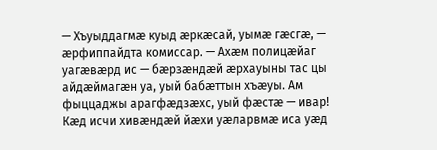— Хъуыддагмæ куыд æркæсай, уымæ гæсгæ, — æрфиппайдта комиссар. — Ахæм полицæйаг уагæвæрд ис — бæрзæндæй æрхауыны тас цы айдæймагæн уа, уый бабæттын хъæуы. Ам фыццаджы арагфæдзæхс, уый фæстæ — ивар! Кæд исчи хивæндæй йæхи уæларвмæ иса уæд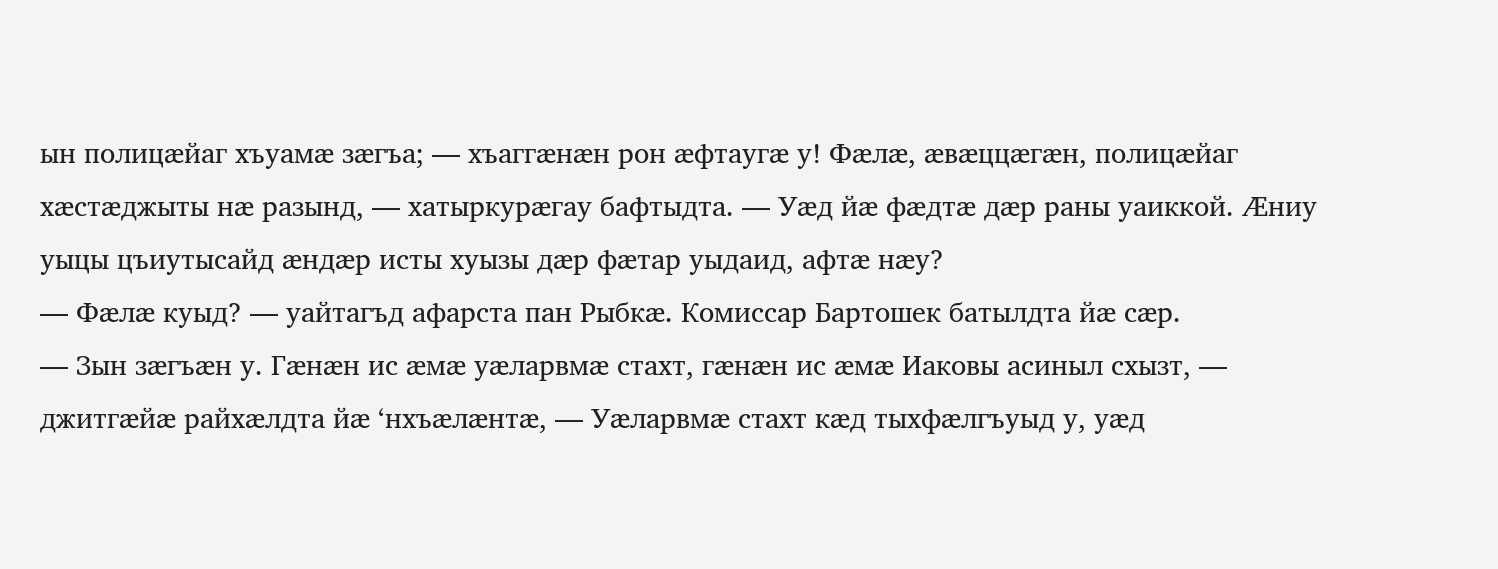ын полицæйаг хъуамæ зæгъа; — хъаггæнæн рон æфтаугæ у! Фæлæ, æвæццæгæн, полицæйаг хæстæджыты нæ разынд, — хатыркурæгау бафтыдта. — Уæд йæ фæдтæ дæр раны уаиккой. Æниу уыцы цъиутысайд æндæр исты хуызы дæр фæтар уыдаид, афтæ нæу?
— Фæлæ куыд? — уайтагъд афарста пан Рыбкæ. Комиссар Бартошек батылдта йæ сæр.
— Зын зæгъæн у. Гæнæн ис æмæ уæларвмæ стахт, гæнæн ис æмæ Иаковы асиныл схызт, — джитгæйæ райхæлдта йæ ‘нхъæлæнтæ, — Уæларвмæ стахт кæд тыхфæлгъуыд у, уæд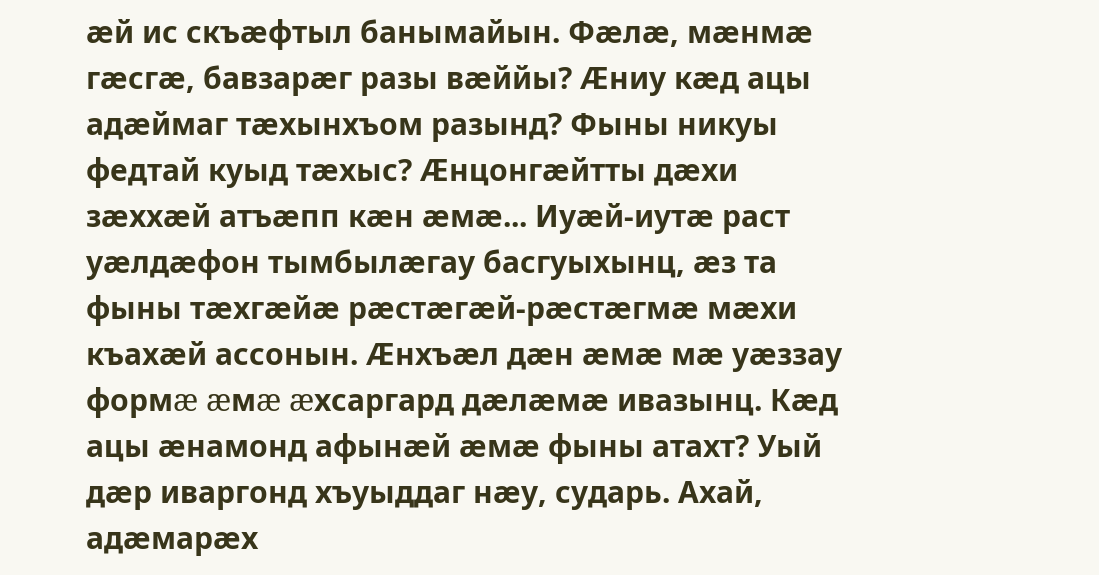æй ис скъæфтыл банымайын. Фæлæ, мæнмæ гæсгæ, бавзарæг разы вæййы? Æниу кæд ацы адæймаг тæхынхъом разынд? Фыны никуы федтай куыд тæхыс? Æнцонгæйтты дæхи зæххæй атъæпп кæн æмæ... Иуæй-иутæ раст уæлдæфон тымбылæгау басгуыхынц, æз та фыны тæхгæйæ рæстæгæй-рæстæгмæ мæхи къахæй ассонын. Æнхъæл дæн æмæ мæ уæззау формæ æмæ æхсаргард дæлæмæ ивазынц. Кæд ацы æнамонд афынæй æмæ фыны атахт? Уый дæр иваргонд хъуыддаг нæу, сударь. Ахай, адæмарæх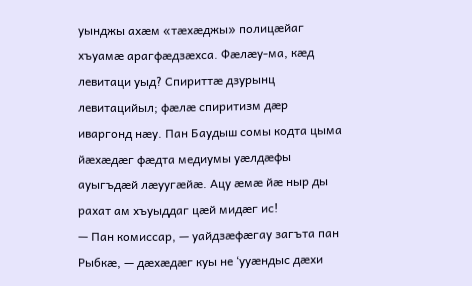уынджы ахæм «тæхæджы» полицæйаг хъуамæ арагфæдзæхса. Фæлæу-ма, кæд левитаци уыд? Спириттæ дзурынц левитацийыл; фæлæ спиритизм дæр иваргонд нæу. Пан Баудыш сомы кодта цыма йæхæдæг фæдта медиумы уæлдæфы ауыгъдæй лæуугæйæ. Ацу æмæ йæ ныр ды рахат ам хъуыддаг цæй мидæг ис!
— Пан комиссар, — уайдзæфæгау загъта пан Рыбкæ, — дæхæдæг куы не ‘ууæндыс дæхи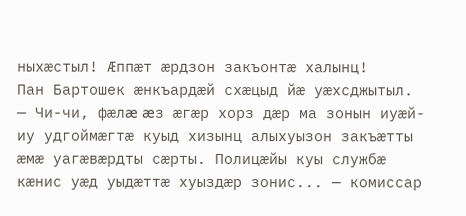ныхæстыл! Æппæт æрдзон закъонтæ халынц!
Пан Бартошек æнкъардæй схæцыд йæ уæхсджытыл.
— Чи-чи, фæлæ æз æгæр хорз дæр ма зонын иуæй-иу удгоймæгтæ куыд хизынц алыхуызон закъæтты æмæ уагæвæрдты сæрты. Полицæйы куы службæ кæнис уæд уыдæттæ хуыздæр зонис... — комиссар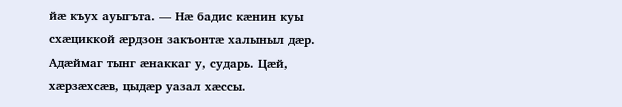йæ къух ауыгъта. — Нæ бадис кæнин куы схæциккой æрдзон закъонтæ халыныл дæр. Адæймаг тынг æнаккаг у, сударь. Цæй, хæрзæхсæв, цыдæр уазал хæссы.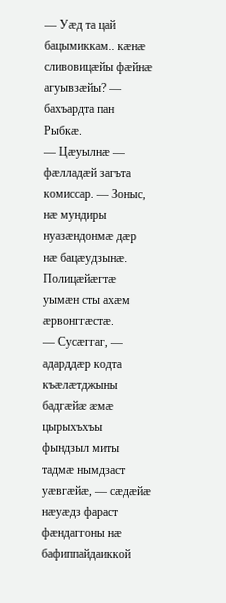— Уæд та цай бацымиккам.. кæнæ сливовицæйы фæйнæ агуывзæйы? — бахъардта пан Рыбкæ.
— Цæуылнæ — фæлладæй загъта комиссар. — Зоныс, нæ мундиры нуазæндонмæ дæр нæ бацæудзынæ. Полицæйæгтæ уымæн сты ахæм æрвонггæстæ.
— Сусæггаг, — адарддæр кодта къæлæтджыны бадгæйæ æмæ цырыхъхъы фындзыл миты тадмæ нымдзаст уæвгæйæ, — сæдæйæ нæуæдз фараст фæндаггоны нæ бафиппайдаиккой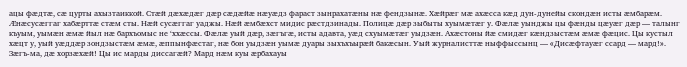ацы фæдтæ, сæ цурты ахызтаиккой. Стæй дæхæдæг дæр сæдæйæ нæуæдз фараст зынрахатæны нæ фендзынæ. Хæйрæг мæ ахæсса кæд дун-дунейы скондæн исты æмбарæм. Æнæсусæггаг хабæрттæ стæм сты. Нæй сусæггаг уаджы. Нæй æмбæхст мидис рæстдзинады. Полицæ дæр зыбыты хуымæтæг у. Фæлæ уынджы цы фæнды цæуæг дæр — талынг къуым, уымæн æмæ йыл нæ бархъомыс не ‘ххæссы. Фæлæ уый дæр, зæгъгæ, исты адавта, уæд схуымæтæг уыдзæн. Ахæстоны йæ смидæг кæндзыстæм æмæ фæцис. Цы кустыл хæцт у, уый уæддæр зондзыстæм æмæ, æппынфæстаг, нæ бон уыдзæн уымæ дуары зыхъхъырæй бакæсын. Уый журналисттæ ныффыссынц — «Дисæфтауæг ссард — мард!». Зæгъ-ма, дæ хорзæхæй! Цы ис марды диссагæй? Мард нæм куы æрбахауы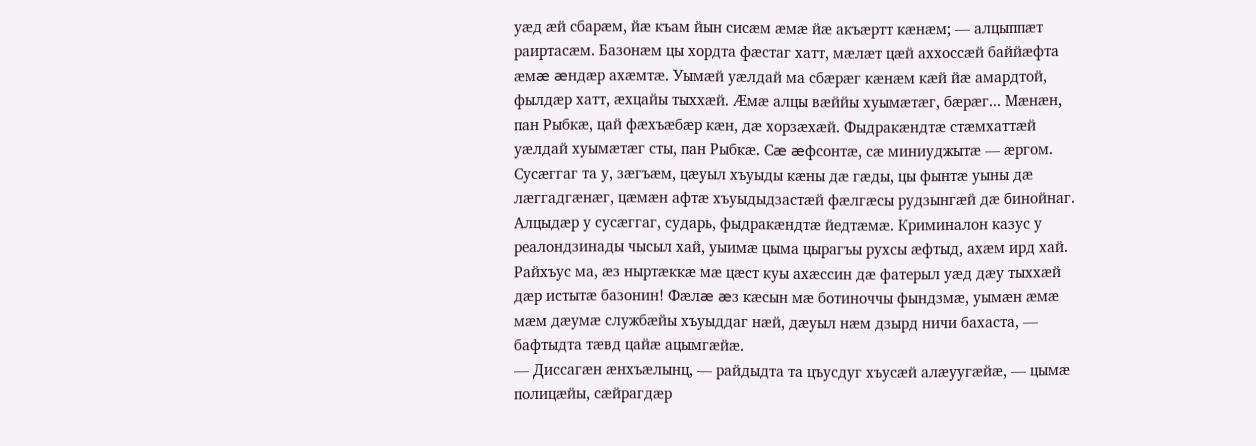уæд æй сбарæм, йæ къам йын сисæм æмæ йæ акъæртт кæнæм; — алцыппæт раиртасæм. Базонæм цы хордта фæстаг хатт, мæлæт цæй аххоссæй баййæфта æмæ æндæр ахæмтæ. Уымæй уæлдай ма сбæрæг кæнæм кæй йæ амардтой, фылдæр хатт, æхцайы тыххæй. Æмæ алцы вæййы хуымæтæг, бæрæг... Мæнæн, пан Рыбкæ, цай фæхъæбæр кæн, дæ хорзæхæй. Фыдракæндтæ стæмхаттæй уæлдай хуымæтæг сты, пан Рыбкæ. Сæ æфсонтæ, сæ миниуджытæ — æргом. Сусæггаг та у, зæгъæм, цæуыл хъуыды кæны дæ гæды, цы фынтæ уыны дæ лæггадгæнæг, цæмæн афтæ хъуыдыдзастæй фæлгæсы рудзынгæй дæ бинойнаг. Алцыдæр у сусæггаг, сударь, фыдракæндтæ йедтæмæ. Криминалон казус у реалондзинады чысыл хай, уыимæ цыма цырагъы рухсы æфтыд, ахæм ирд хай. Райхъус ма, æз ныртæккæ мæ цæст куы ахæссин дæ фатерыл уæд дæу тыххæй дæр истытæ базонин! Фæлæ æз кæсын мæ ботиноччы фындзмæ, уымæн æмæ мæм дæумæ службæйы хъуыддаг нæй, дæуыл нæм дзырд ничи бахаста, — бафтыдта тæвд цайæ ацымгæйæ.
— Диссагæн æнхъæлынц, — райдыдта та цъусдуг хъусæй алæуугæйæ, — цымæ полицæйы, сæйрагдæр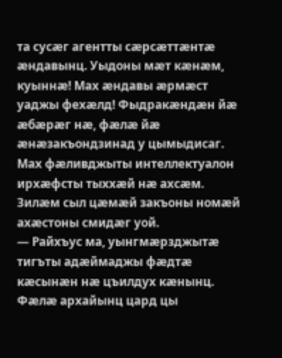та сусæг агентты сæрсæттæнтæ æндавынц. Уыдоны мæт кæнæм, куыннæ! Мах æндавы æрмæст уаджы фехæлд! Фыдракæндæн йæ æбæрæг нæ, фæлæ йæ æнæзакъондзинад у цымыдисаг. Мах фæливджыты интеллектуалон ирхæфсты тыххæй нæ ахсæм. Зилæм сыл цæмæй закъоны номæй ахæстоны смидæг уой.
— Райхъус ма, уынгмæрзджытæ тигъты адæймаджы фæдтæ кæсынæн нæ цъилдух кæнынц. Фæлæ архайынц цард цы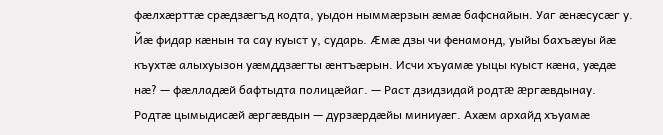фæлхæрттæ срæдзæгъд кодта, уыдон ныммæрзын æмæ бафснайын. Уаг æнæсусæг у. Йæ фидар кæнын та сау куыст у, сударь. Æмæ дзы чи фенамонд, уыйы бахъæуы йæ къухтæ алыхуызон уæмддзæгты æнтъæрын. Исчи хъуамæ уыцы куыст кæна, уæдæ нæ? — фæлладæй бафтыдта полицæйаг. — Раст дзидзидай родтæ æргæвдынау. Родтæ цымыдисæй æргæвдын — дурзæрдæйы миниуæг. Ахæм архайд хъуамæ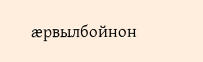æрвылбойнон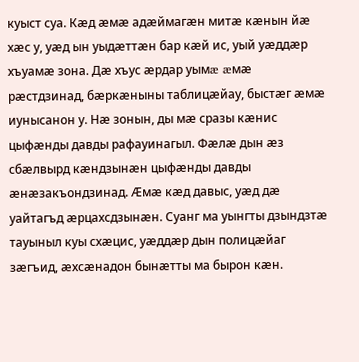куыст суа. Кæд æмæ адæймагæн митæ кæнын йæ хæс у, уæд ын уыдæттæн бар кæй ис, уый уæддæр хъуамæ зона. Дæ хъус æрдар уымæ æмæ рæстдзинад, бæркæныны таблицæйау, быстæг æмæ иунысанон у. Нæ зонын, ды мæ сразы кæнис цыфæнды давды рафауинагыл. Фæлæ дын æз сбæлвырд кæндзынæн цыфæнды давды æнæзакъондзинад. Æмæ кæд давыс, уæд дæ уайтагъд æрцахсдзынæн. Суанг ма уынгты дзындзтæ тауыныл куы схæцис, уæддæр дын полицæйаг зæгъид, æхсæнадон бынæтты ма бырон кæн.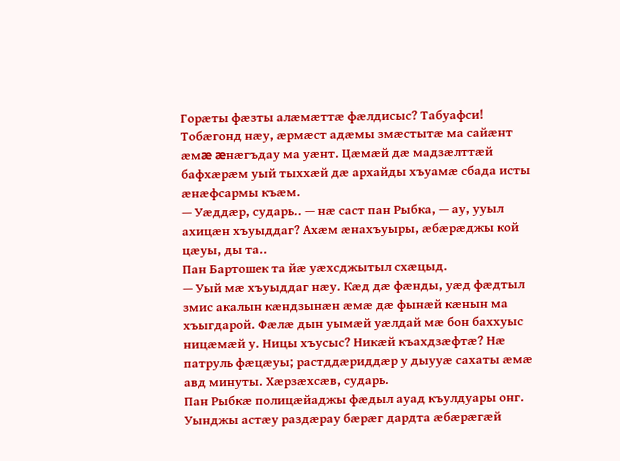Горæты фæзты алæмæттæ фæлдисыс? Табуафси! Тобæгонд нæу, æрмæст адæмы змæстытæ ма сайæнт æмæ æнæгъдау ма уæнт. Цæмæй дæ мадзæлттæй бафхæрæм уый тыххæй дæ архайды хъуамæ сбада исты æнæфсармы къæм.
— Уæддæр, сударь.. — нæ саст пан Рыбка, — ау, ууыл ахицæн хъуыддаг? Ахæм æнахъуыры, æбæрæджы кой цæуы, ды та..
Пан Бартошек та йæ уæхсджытыл схæцыд.
— Уый мæ хъуыддаг нæу. Кæд дæ фæнды, уæд фæдтыл змис акалын кæндзынæн æмæ дæ фынæй кæнын ма хъыгдарой. Фæлæ дын уымæй уæлдай мæ бон баххуыс ницæмæй у. Ницы хъусыс? Никæй къахдзæфтæ? Нæ патруль фæцæуы; растддæриддæр у дыууæ сахаты æмæ авд минуты. Хæрзæхсæв, сударь.
Пан Рыбкæ полицæйаджы фæдыл ауад къулдуары онг. Уынджы астæу раздæрау бæрæг дардта æбæрæгæй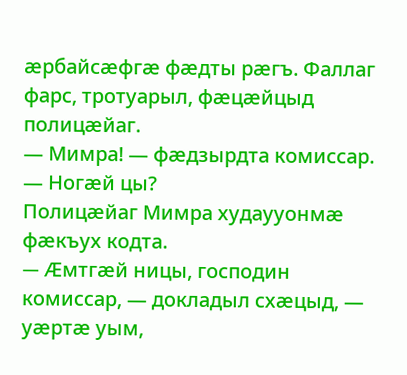æрбайсæфгæ фæдты рæгъ. Фаллаг фарс, тротуарыл, фæцæйцыд полицæйаг.
— Мимра! — фæдзырдта комиссар. — Ногæй цы?
Полицæйаг Мимра худаууонмæ фæкъух кодта.
— Æмтгæй ницы, господин комиссар, — докладыл схæцыд, — уæртæ уым,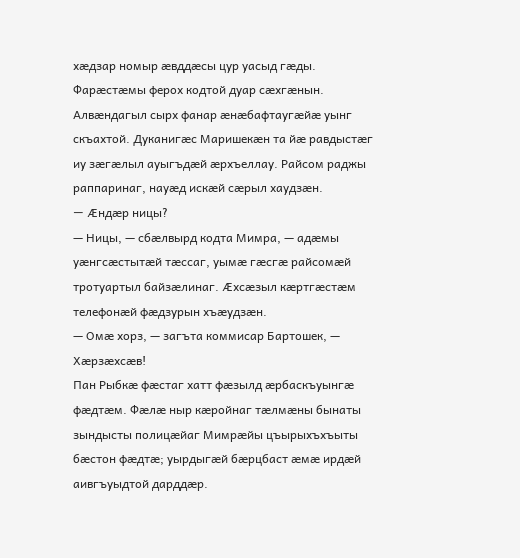хæдзар номыр æвддæсы цур уасыд гæды. Фарæстæмы ферох кодтой дуар сæхгæнын. Алвæндагыл сырх фанар æнæбафтаугæйæ уынг скъахтой. Дуканигæс Маришекæн та йæ равдыстæг иу зæгæлыл ауыгъдæй æрхъеллау. Райсом раджы раппаринаг, науæд искæй сæрыл хаудзæн.
— Æндæр ницы?
— Ницы, — сбæлвырд кодта Мимра, — адæмы уæнгсæстытæй тæссаг, уымæ гæсгæ райсомæй тротуартыл байзæлинаг. Æхсæзыл кæртгæстæм телефонæй фæдзурын хъæудзæн.
— Омæ хорз, — загъта коммисар Бартошек, — Хæрзæхсæв!
Пан Рыбкæ фæстаг хатт фæзылд æрбаскъуынгæ фæдтæм. Фæлæ ныр кæройнаг тæлмæны бынаты зындысты полицæйаг Мимрæйы цъырыхъхъыты бæстон фæдтæ; уырдыгæй бæрцбаст æмæ ирдæй аивгъуыдтой дарддæр.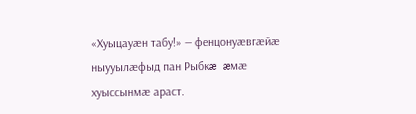«Хуыцауæн табу!» — фенцонуæвгæйæ ныууылæфыд пан Рыбкæ æмæ хуыссынмæ араст.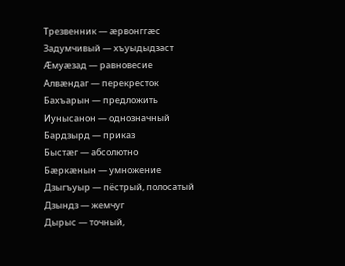Трезвенник — æрвонггæс
Задумчивый — хъуыдыдзаст
Æмуæзад — равновесие
Алвæндаг — перекресток
Бахъарын — предложить
Иунысанон — однозначный
Бардзырд — приказ
Быстæг — абсолютно
Бæркæнын — умножение
Дзыгъуыр — пёстрый, полосатый
Дзындз — жемчуг
Дырыс — точный,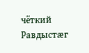чёткий
Равдыстæг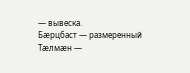— вывеска.
Бæрцбаст — размеренный
Тæлмæн —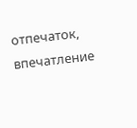отпечаток, впечатление